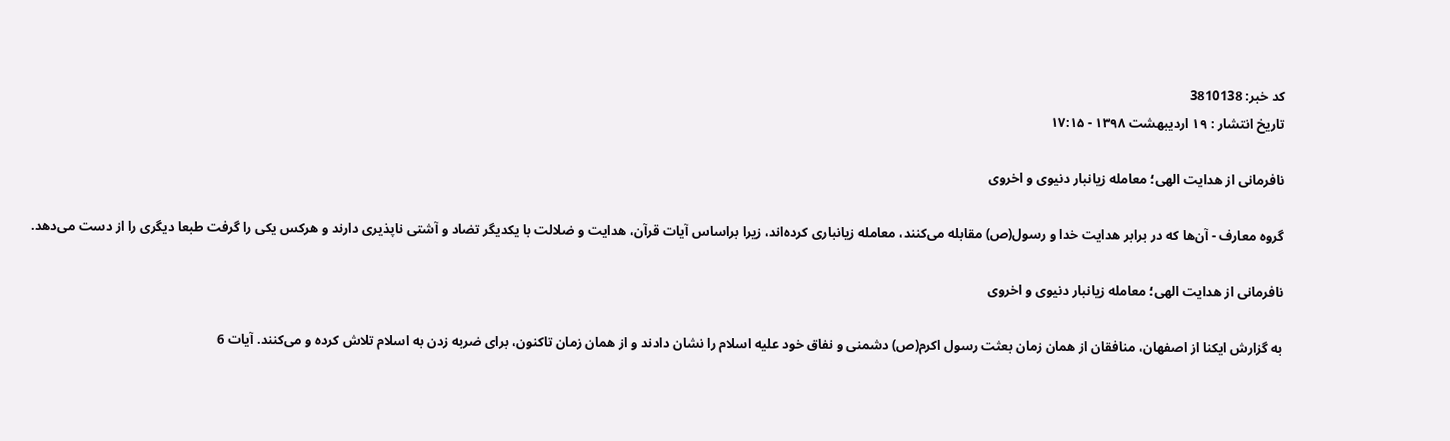کد خبر: 3810138
تاریخ انتشار : ۱۹ ارديبهشت ۱۳۹۸ - ۱۷:۱۵

نافرمانی از هدایت الهی؛ معامله زیانبار دنیوی و اخروی

گروه معارف - آن‌ها که در برابر هدایت خدا و رسول(ص) مقابله می‌کنند، معامله زیانباری کرده‌اند، زیرا براساس آیات قرآن، هدایت و ضلالت با یکدیگر تضاد و آشتی ناپذیری دارند و هرکس یکی را گرفت طبعا دیگری را از دست می‌دهد.

نافرمانی از هدایت الهی؛ معامله زیانبار دنیوی و اخروی

به گزارش ایکنا از اصفهان، منافقان از همان زمان بعثت رسول اکرم(ص) دشمنی و نفاق خود علیه اسلام را نشان دادند و از همان زمان تاکنون، برای ضربه زدن به اسلام تلاش کرده و می‌کنند. آیات 6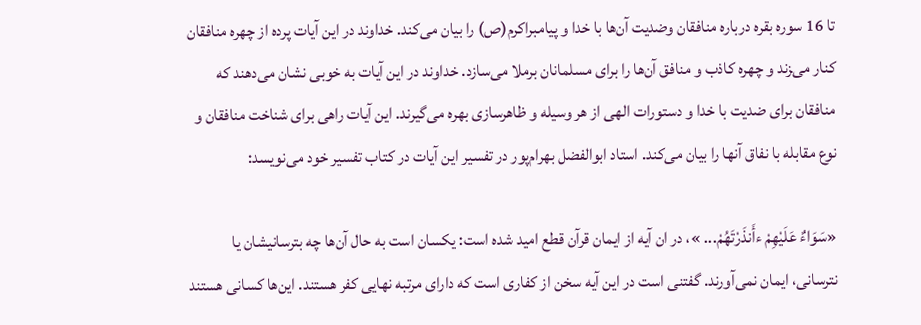تا 16 سوره بقره درباره منافقان وضدیت آن‌ها با خدا و پیامبراکرم(ص) را بیان می‌کند. خداوند در این آیات پرده از چهره منافقان کنار می‌‍زند و چهره کاذب و منافق آن‌ها را برای مسلمانان برملا می‌سازد. خداوند در این آیات به خوبی نشان می‌دهند که منافقان برای ضدیت با خدا و دستورات الهی از هر وسیله و ظاهرسازی بهره می‌گیرند. این آیات راهی برای شناخت منافقان و نوع مقابله با نفاق آنها را بیان می‌کند. استاد ابوالفضل بهرام‌پور در تفسیر این آیات در کتاب تفسیر خود می‌نویسد:

«سَوَاءٌ عَلَیْهِمْ ءأَنذَرْتَهُمْ... »، در ان آیه از ایمان قرآن قطع امید شده است: یکسان است به حال آن‌ها چه بترسانیشان یا نترسانی، ایمان نمی‌آورند. گفتنی است در این آیه سخن از کفاری است که دارای مرتبه نهایی کفر هستند. این‌ها کسانی هستند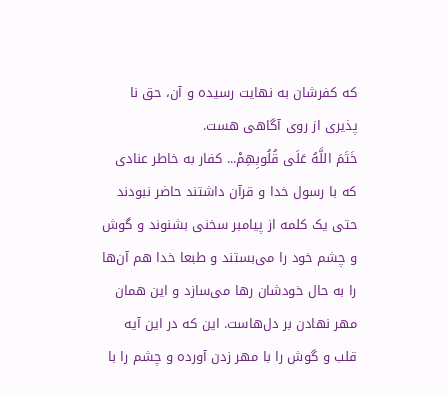که کفرشان به نهایت رسیده و آن، حق نا پذیری از روی آگاهی هست.
خَتَمَ اللَّهُ عَلَى قُلُوبِهِمْ... کفار به خاطر عنادی که با رسول خدا و قرآن داشتند حاضر نبودند حتی یک کلمه از پیامبر سخنی بشنوند و گوش و چشم خود را می‌بستند و طبعا خدا هم آن‌ها را به حال خودشان رها می‌سازد و این همان مهر نهادن بر دل‌هاست. این که در این آیه قلب و گوش را با مهر زدن آورده و چشم را با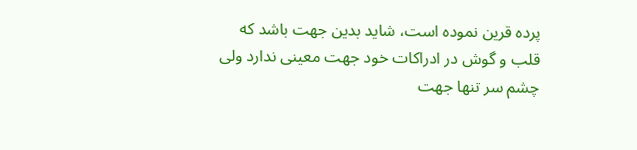پرده قرین نموده است، شاید بدین جهت باشد که قلب و گوش در ادراکات خود جهت معینی ندارد ولی چشم سر تنها جهت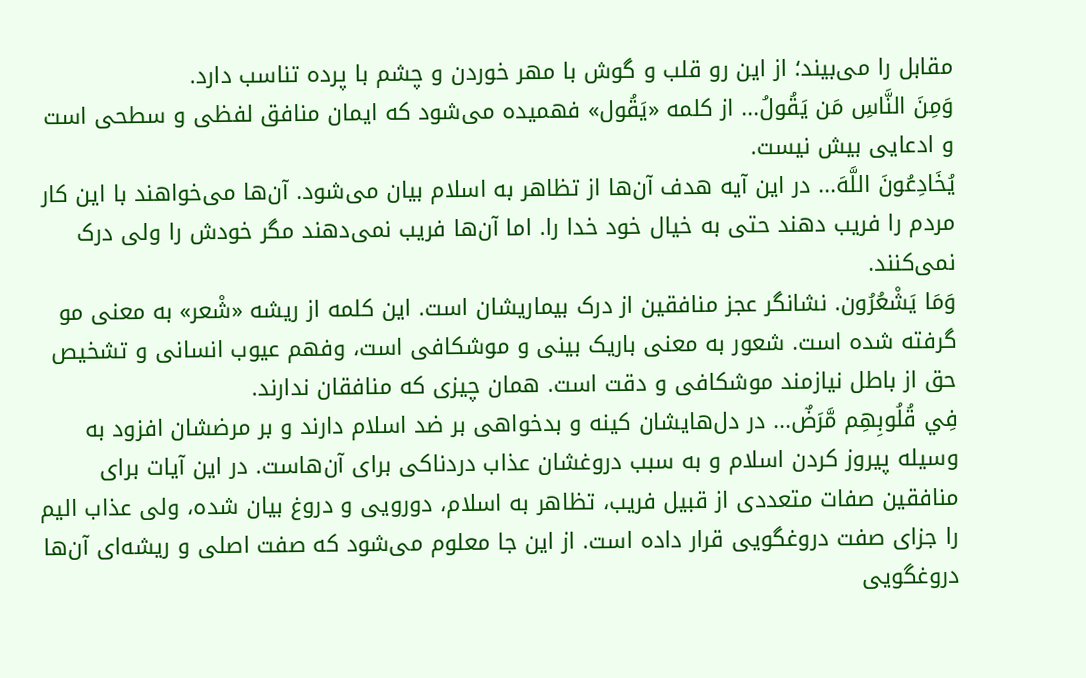مقابل را می‌بیند؛ از این رو قلب و گوش با مهر خوردن و چشم با پرده تناسب دارد.
وَمِنَ النَّاسِ مَن يَقُولُ... از کلمه «يَقُول» فهمیده می‌شود که ایمان منافق لفظی و سطحی است و ادعایی بیش نیست.
يُخَادِعُونَ اللَّهَ... در این آیه هدف آن‌ها از تظاهر به اسلام بیان می‌شود. آن‌ها می‌خواهند با این کار مردم را فریب دهند حتی به خیال خود خدا را. اما آن‌ها فریب نمی‌دهند مگر خودش را ولی درک نمی‌کنند.
وَمَا يَشْعُرُون. نشانگر عجز منافقین از درک بیماریشان است. این کلمه از ریشه «شْعر» به معنی مو گرفته شده است. شعور به معنی باریک بینی و موشکافی است، وفهم عیوب انسانی و تشخیص حق از باطل نیازمند موشکافی و دقت است. همان چیزی که منافقان ندارند.
فِي قُلُوبِهِم مَّرَضٌ... در دل‌هایشان کینه و بدخواهی بر ضد اسلام دارند و بر مرضشان افزود به وسیله پیروز کردن اسلام و به سبب دروغشان عذاب دردناکی برای آن‌هاست. در این آیات برای منافقین صفات متعددی از قبیل فریب، تظاهر به اسلام، دورویی و دروغ بیان شده، ولی عذاب الیم را جزای صفت دروغگویی قرار داده است. از این جا معلوم می‌شود که صفت اصلی و ریشه‌ای آن‌ها دروغگویی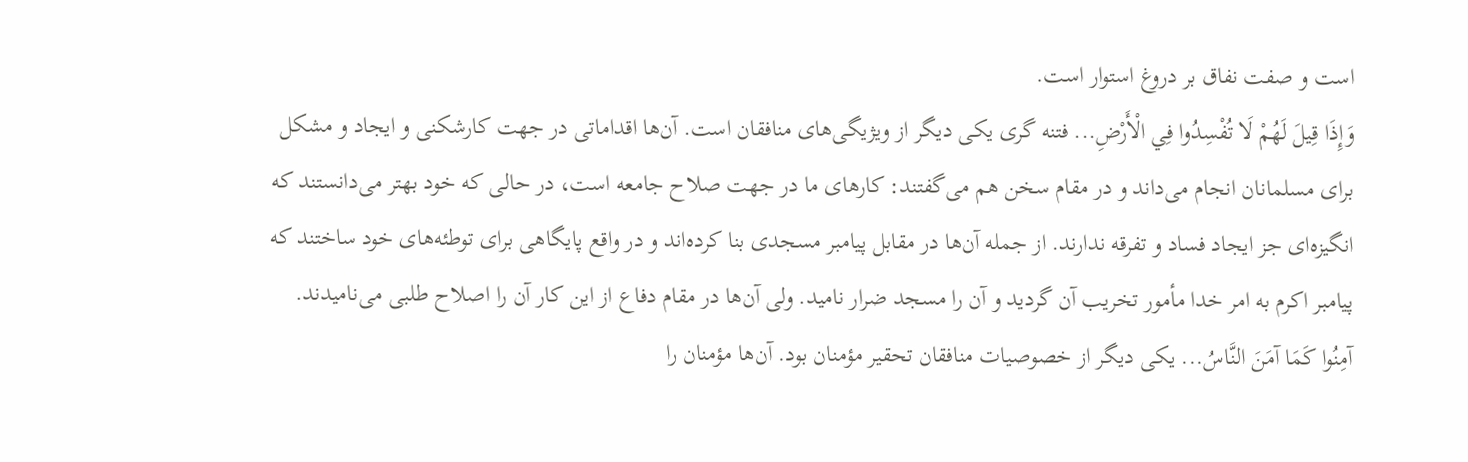است و صفت نفاق بر دروغ استوار است.
وَإِذَا قِيلَ لَهُمْ لَا تُفْسِدُوا فِي الْأَرْضِ... فتنه گری یکی دیگر از ویژیگی‌های منافقان است. آن‌ها اقداماتی در جهت کارشکنی و ایجاد و مشکل برای مسلمانان انجام می‌داند و در مقام سخن هم می‌گفتند: کارهای ما در جهت صلاح جامعه است، در حالی که خود بهتر می‌دانستند که انگیزه‌ای جز ایجاد فساد و تفرقه ندارند. از جمله آن‌ها در مقابل پیامبر مسجدی بنا کرده‌اند و در واقع پایگاهی برای توطئه‌های خود ساختند که پیامبر اکرم به امر خدا مأمور تخریب آن گردید و آن را مسجد ضرار نامید. ولی آن‌ها در مقام دفاع از این کار آن را اصلاح طلبی می‌نامیدند.
آمِنُوا كَمَا آمَنَ النَّاسُ... یکی دیگر از خصوصیات منافقان تحقیر مؤمنان بود. آن‌ها مؤمنان را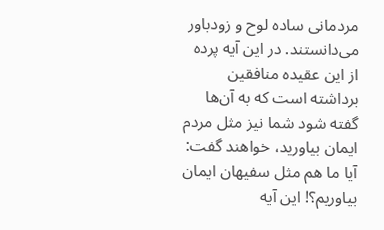مردمانی ساده لوح و زودباور می‌دانستند. در این آیه پرده از این عقیده منافقین برداشته است که به آن‌ها گفته شود شما نیز مثل مردم ایمان بیاورید، خواهند گفت: آیا ما هم مثل سفیهان ایمان بیاوریم؟! این آیه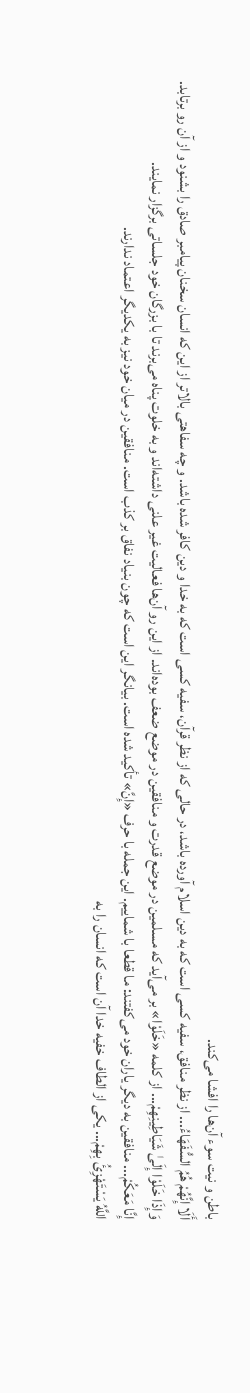باطن و نیت سوء آن‌ها را افشا می‌کند.
أَلَا إِنَّهُمْ هُمُ السُّفَهَاءُ... از نظر منافق، سفیه کسی است که به دین اسلام آورده باشد، در حالی که از نظر قرآن، سفیه کسی است که به خدا و دین کافر شده باشد. و چه سفاهتی بالاتر از این که انسان سخنان پیامبر صادق را بشنود و از آن رو برتابد.
وَإِذَا خَلَوْا إِلَىٰ شَيَاطِينِهِمْ... از کلمه «خَلَوْا» بر می‌آید که مسلمین در موضع قدرت و منافقین در موضع ضعف بوده‌اند. از این رو آن‌ها فعالیت غیر علنی داشته‌اند و به خلوت پناه می‌برند تا با بزرگان خود جلساتی برگزار نمایند.
إِنَّا مَعَكُمْ... منافقین به دیگر یاران خود می‌کفتند: ما قطعا با شماییم. این جمله با حرف «إِنَّ» تأکید شده است. بیانگر این است که چون بنیاد نفاق بر کذب است. منافقین در میان خود نیز به یکدیگر اعتماد ندارند.
اللَّهُ يَسْتَهْزِئُ بِهِمْ... یکی از الطاف خفیه خدا آن است که انسان را به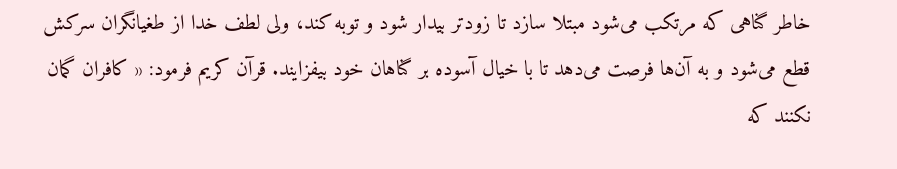خاطر گناهی که مرتکب می‌شود مبتلا سازد تا زودتر بیدار شود و توبه کند، ولی لطف خدا از طغیانگران سرکش قطع می‌شود و به آن‌ها فرصت می‌دهد تا با خیال آسوده بر گناهان خود بیفزایند. قرآن کریم فرمود: « کافران گمان نکنند که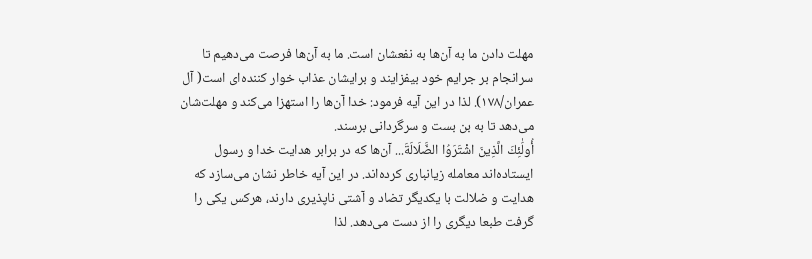مهلت دادن ما به آن‌ها به نفعشان است. ما به آن‌ها فرصت می‌دهیم تا سرانجام بر جرایم خود بیفزایند و برایشان عذاب خوار کننده‌ای است( آل عمران/۱۷۸). لذا در این آیه فرمود: خدا آن‌ها را استهزا می‌کند و مهلت‌شان می‌دهد تا به بن بست و سرگردانی برسند.
أُولَٰئِكَ الَّذِينَ اشْتَرَوُا الضَّلَالَةَ... آن‌ها که در برابر هدایت خدا و رسول ایستاده‌اند معامله زیانباری کرده‌اند. در این آیه خاطر نشان می‌سازد که هدایت و ضلالت با یکدیگر تضاد و آشتی ناپذیری دارند، هرکس یکی را گرفت طبعا دیگری را از دست می‌دهد. لذا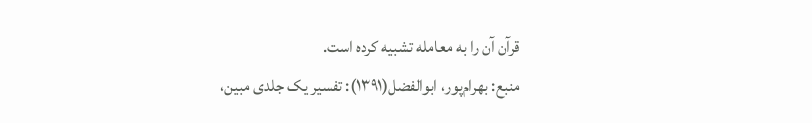قرآن آن را به معامله تشبیه کرده است.
منبع: بهرام‌پور، ابوالفضل(۱۳۹۱): تفسیر یک جلدی مبین،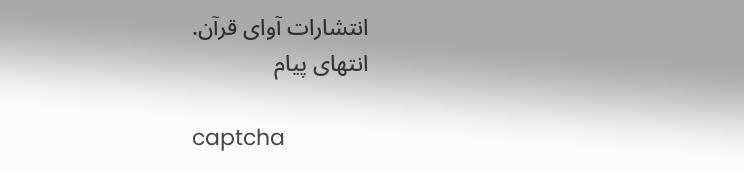انتشارات آوای قرآن.
انتهای پیام

captcha